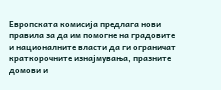Европската комисија предлага нови правила за да им помогне на градовите и националните власти да ги ограничат краткорочните изнајмувања, празните домови и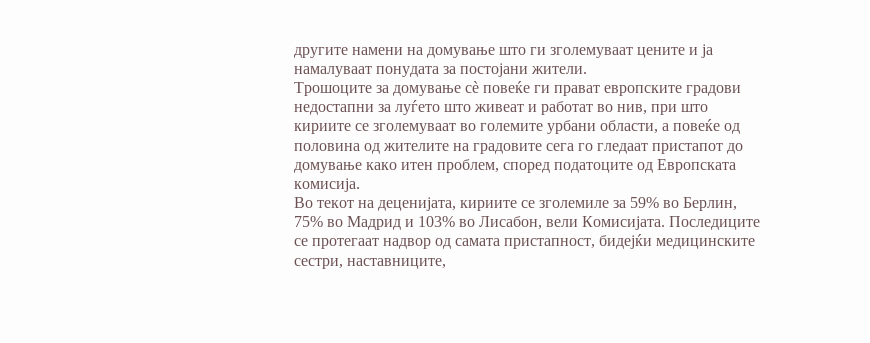другите намени на домување што ги зголемуваат цените и ја намалуваат понудата за постојани жители.
Трошоците за домување сè повеќе ги прават европските градови недостапни за луѓето што живеат и работат во нив, при што кириите се зголемуваат во големите урбани области, а повеќе од половина од жителите на градовите сега го гледаат пристапот до домување како итен проблем, според податоците од Европската комисија.
Во текот на деценијата, кириите се зголемиле за 59% во Берлин, 75% во Мадрид и 103% во Лисабон, вели Комисијата. Последиците се протегаат надвор од самата пристапност, бидејќи медицинските сестри, наставниците,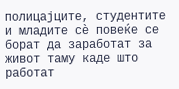полицајците, студентите и младите сè повеќе се борат да заработат за живот таму каде што работат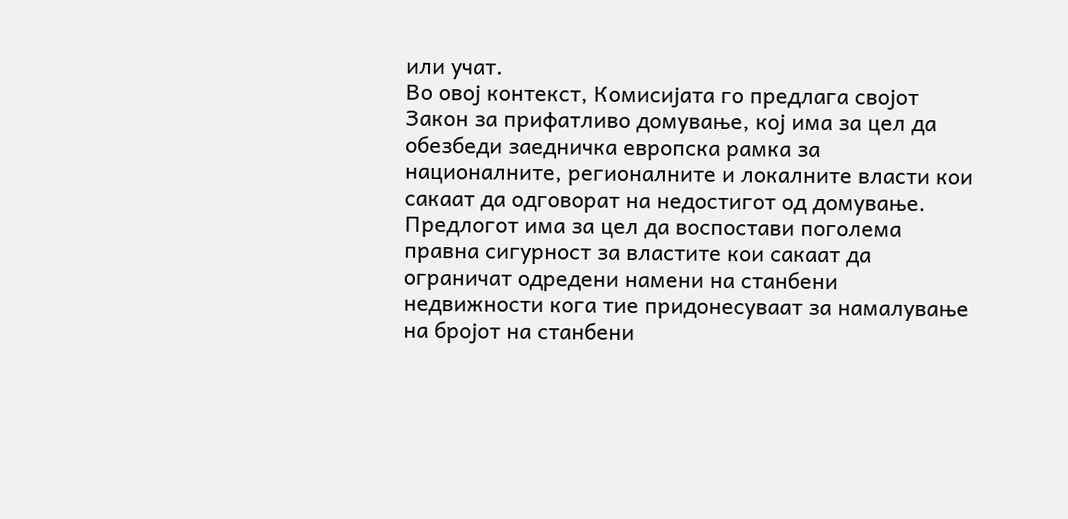или учат.
Во овој контекст, Комисијата го предлага својот Закон за прифатливо домување, кој има за цел да обезбеди заедничка европска рамка за националните, регионалните и локалните власти кои сакаат да одговорат на недостигот од домување.
Предлогот има за цел да воспостави поголема правна сигурност за властите кои сакаат да ограничат одредени намени на станбени недвижности кога тие придонесуваат за намалување на бројот на станбени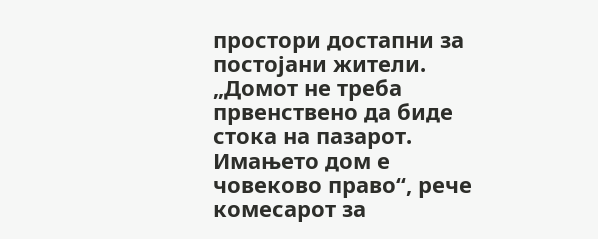простори достапни за постојани жители.
„Домот не треба првенствено да биде стока на пазарот. Имањето дом е човеково право“, рече комесарот за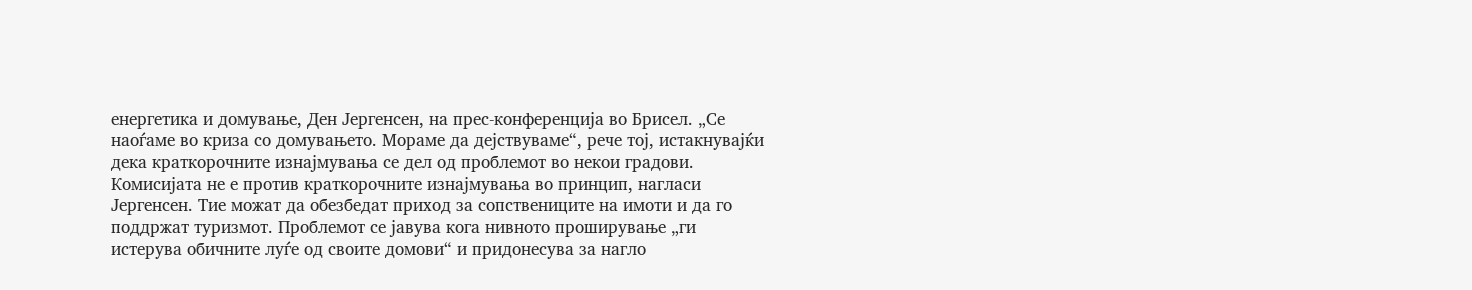енергетика и домување, Ден Јергенсен, на прес-конференција во Брисел. „Се наоѓаме во криза со домувањето. Мораме да дејствуваме“, рече тој, истакнувајќи дека краткорочните изнајмувања се дел од проблемот во некои градови.
Комисијата не е против краткорочните изнајмувања во принцип, нагласи Јергенсен. Тие можат да обезбедат приход за сопствениците на имоти и да го поддржат туризмот. Проблемот се јавува кога нивното проширување „ги истерува обичните луѓе од своите домови“ и придонесува за нагло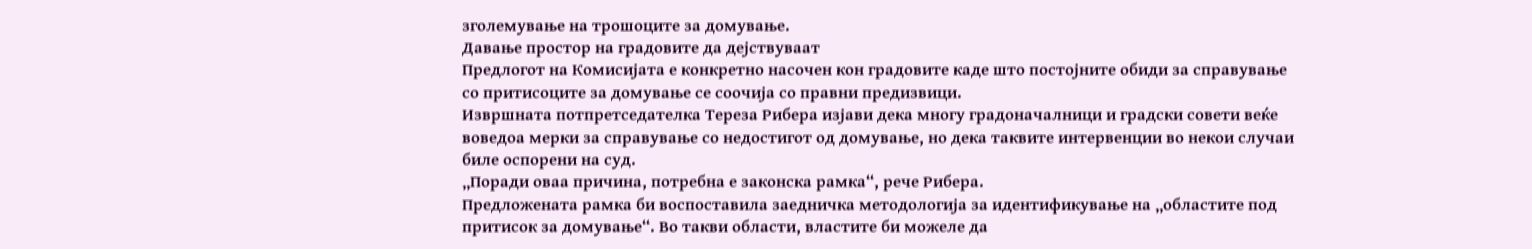зголемување на трошоците за домување.
Давање простор на градовите да дејствуваат
Предлогот на Комисијата е конкретно насочен кон градовите каде што постојните обиди за справување со притисоците за домување се соочија со правни предизвици.
Извршната потпретседателка Тереза Рибера изјави дека многу градоначалници и градски совети веќе воведоа мерки за справување со недостигот од домување, но дека таквите интервенции во некои случаи биле оспорени на суд.
„Поради оваа причина, потребна е законска рамка“, рече Рибера.
Предложената рамка би воспоставила заедничка методологија за идентификување на „областите под притисок за домување“. Во такви области, властите би можеле да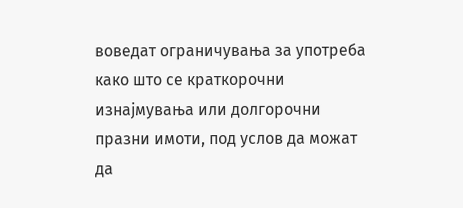воведат ограничувања за употреба како што се краткорочни изнајмувања или долгорочни празни имоти, под услов да можат да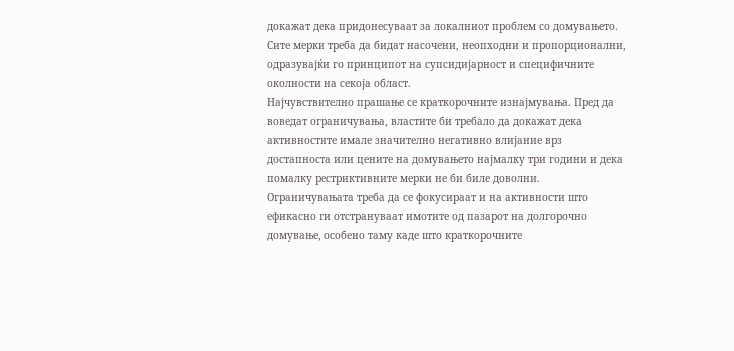докажат дека придонесуваат за локалниот проблем со домувањето.
Сите мерки треба да бидат насочени, неопходни и пропорционални, одразувајќи го принципот на супсидијарност и специфичните околности на секоја област.
Најчувствително прашање се краткорочните изнајмувања. Пред да воведат ограничувања, властите би требало да докажат дека активностите имале значително негативно влијание врз достапноста или цените на домувањето најмалку три години и дека помалку рестриктивните мерки не би биле доволни.
Ограничувањата треба да се фокусираат и на активности што ефикасно ги отстрануваат имотите од пазарот на долгорочно домување, особено таму каде што краткорочните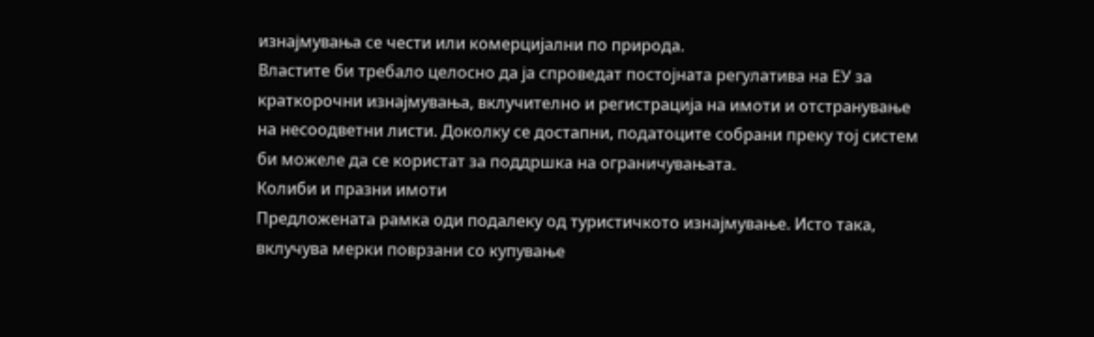изнајмувања се чести или комерцијални по природа.
Властите би требало целосно да ја спроведат постојната регулатива на ЕУ за краткорочни изнајмувања, вклучително и регистрација на имоти и отстранување на несоодветни листи. Доколку се достапни, податоците собрани преку тој систем би можеле да се користат за поддршка на ограничувањата.
Колиби и празни имоти
Предложената рамка оди подалеку од туристичкото изнајмување. Исто така, вклучува мерки поврзани со купување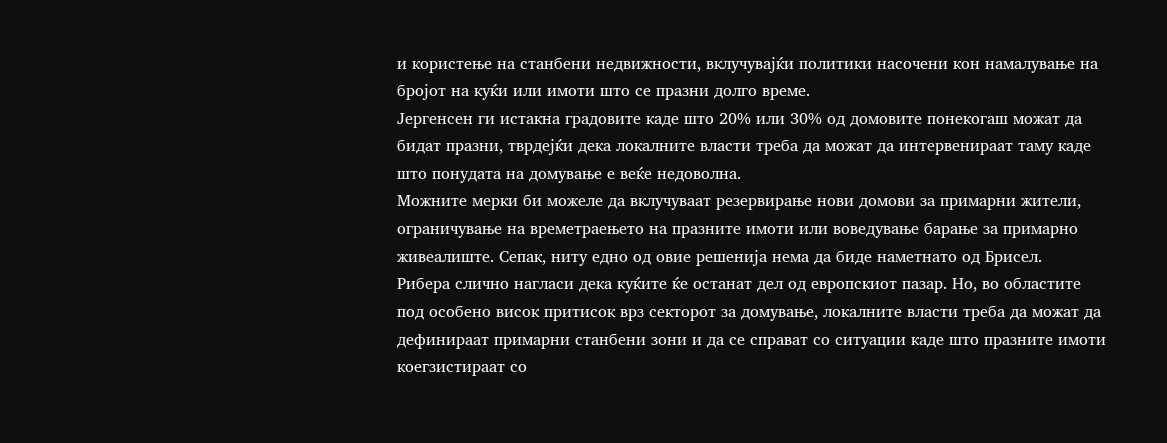и користење на станбени недвижности, вклучувајќи политики насочени кон намалување на бројот на куќи или имоти што се празни долго време.
Јергенсен ги истакна градовите каде што 20% или 30% од домовите понекогаш можат да бидат празни, тврдејќи дека локалните власти треба да можат да интервенираат таму каде што понудата на домување е веќе недоволна.
Можните мерки би можеле да вклучуваат резервирање нови домови за примарни жители, ограничување на времетраењето на празните имоти или воведување барање за примарно живеалиште. Сепак, ниту едно од овие решенија нема да биде наметнато од Брисел.
Рибера слично нагласи дека куќите ќе останат дел од европскиот пазар. Но, во областите под особено висок притисок врз секторот за домување, локалните власти треба да можат да дефинираат примарни станбени зони и да се справат со ситуации каде што празните имоти коегзистираат со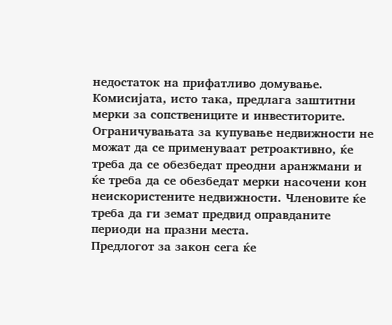недостаток на прифатливо домување.
Комисијата, исто така, предлага заштитни мерки за сопствениците и инвеститорите. Ограничувањата за купување недвижности не можат да се применуваат ретроактивно, ќе треба да се обезбедат преодни аранжмани и ќе треба да се обезбедат мерки насочени кон неискористените недвижности. Членовите ќе треба да ги земат предвид оправданите периоди на празни места.
Предлогот за закон сега ќе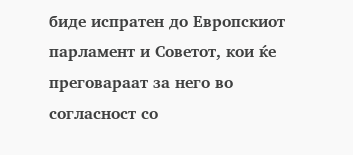биде испратен до Европскиот парламент и Советот, кои ќе преговараат за него во согласност со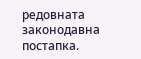редовната законодавна постапка.